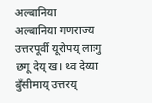अल्बानिया
अल्बानिया गणराज्य उत्तरपूर्वी यूरोपय् लाःगु छगू देय् ख। थ्व देय्या बुँसीमाय् उत्तरय्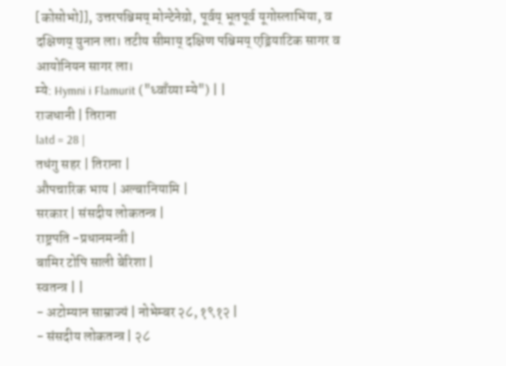[कोसोभो]], उत्तरपश्चिमय् मोन्टेनेग्रो, पूर्वय् भूतपूर्व यूगोस्लाभिया, व दक्षिणय् युनान ला। तटीय सीमाय् दक्षिण पश्चिमय् एड्रियाटिक सागर व आयोनियन सागर ला।
म्ये: Hymni i Flamurit ("ध्वाँय्या म्ये") | |
राजधानी | तिराना
latd = 28 |
तधंगु सहर | तिराना |
औपचारिक भाय | अल्बानियामि |
सरकार | संसदीय लोकतन्त्र |
राष्ट्रपति -प्रधानमन्त्री |
बामिर टोपि साली बेरिशा |
स्वतन्त्र | |
- अटोम्यान साम्राज्यं | नोभेम्बर २८, १९१२ |
- संसदीय लोकतन्त्र | २८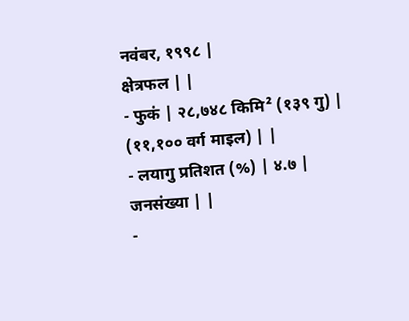नवंबर, १९९८ |
क्षेत्रफल | |
- फुकं | २८,७४८ किमि² (१३९ गु) |
(११,१०० वर्ग माइल) | |
- लयागु प्रतिशत (%) | ४.७ |
जनसंख्या | |
-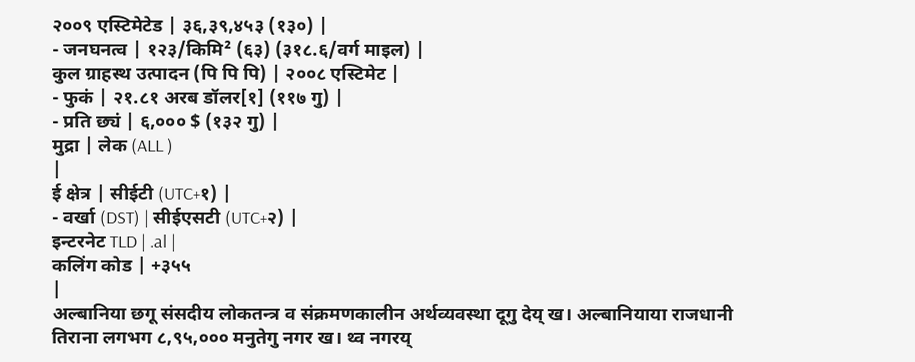२००९ एस्टिमेटेड | ३६,३९,४५३ (१३०) |
- जनघनत्व | १२३/किमि² (६३) (३१८.६/वर्ग माइल) |
कुल ग्राहस्थ उत्पादन (पि पि पि) | २००८ एस्टिमेट |
- फुकं | २१.८१ अरब डॉलर[१] (११७ गु) |
- प्रति छ्यं | ६,००० $ (१३२ गु) |
मुद्रा | लेक (ALL )
|
ई क्षेत्र | सीईटी (UTC+१) |
- वर्खा (DST) | सीईएसटी (UTC+२) |
इन्टरनेट TLD | .al |
कलिंग कोड | +३५५
|
अल्बानिया छगू संसदीय लोकतन्त्र व संक्रमणकालीन अर्थव्यवस्था दूगु देय् ख। अल्बानियाया राजधानी तिराना लगभग ८,९५,००० मनुतेगु नगर ख। थ्व नगरय्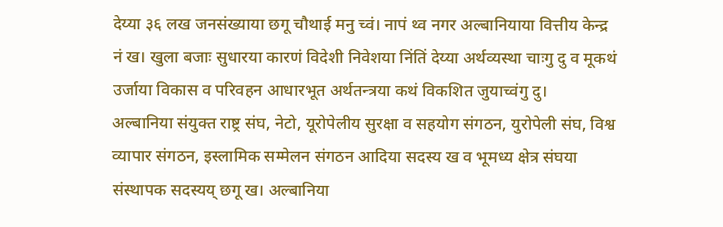देय्या ३६ लख जनसंख्याया छगू चौथाई मनु च्वं। नापं थ्व नगर अल्बानियाया वित्तीय केन्द्र नं ख। खुला बजाः सुधारया कारणं विदेशी निवेशया निंतिं देय्या अर्थव्यस्था चाःगु दु व मूकथं उर्जाया विकास व परिवहन आधारभूत अर्थतन्त्रया कथं विकशित जुयाच्वंगु दु।
अल्बानिया संयुक्त राष्ट्र संघ, नेटो, यूरोपेलीय सुरक्षा व सहयोग संगठन, युरोपेली संघ, विश्व व्यापार संगठन, इस्लामिक सम्मेलन संगठन आदिया सदस्य ख व भूमध्य क्षेत्र संघया संस्थापक सदस्यय् छगू ख। अल्बानिया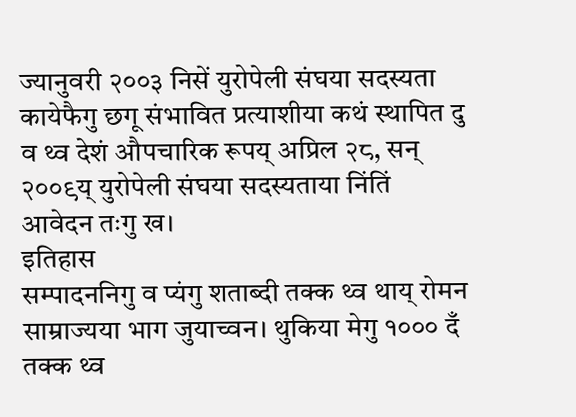ज्यानुवरी २००३ निसें युरोपेली संघया सदस्यता कायेफैगु छगू संभावित प्रत्याशीया कथं स्थापित दु व थ्व देशं औपचारिक रूपय् अप्रिल २८, सन् २००९य् युरोपेली संघया सदस्यताया निंतिं आवेदन तःगु ख।
इतिहास
सम्पादननिगु व प्यंगु शताब्दी तक्क थ्व थाय् रोमन साम्राज्यया भाग जुयाच्वन। थुकिया मेगु १००० दँ तक्क थ्व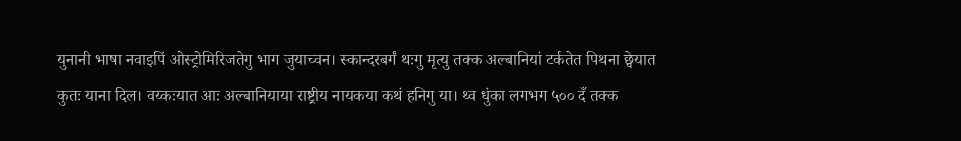युनानी भाषा नवाइपिं ओस्ट्रोमिरिजतेगु भाग जुयाच्वन। स्कान्दरबर्गं थःगु मृत्यु तक्क अल्बानियां टर्कतेत पिथना छ्वेयात कुतः याना दिल। वय्कःयात आः अल्बानियाया राष्ट्रीय नायकया कथं हनिगु या। थ्व धुंका लगभग ५०० दँ तक्क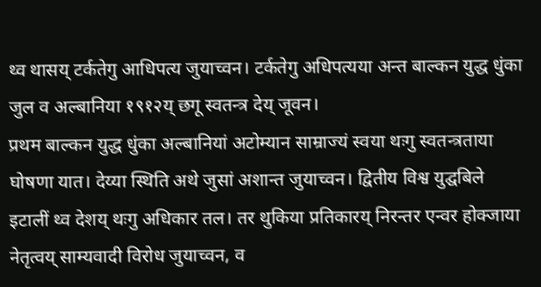थ्व थासय् टर्कतेगु आधिपत्य जुयाच्वन। टर्कतेगु अधिपत्यया अन्त बाल्कन युद्ध धुंका जुल व अल्बानिया १९१२य् छगू स्वतन्त्र देय् जूवन।
प्रथम बाल्कन युद्ध धुंका अल्बानियां अटोम्यान साम्राज्यं स्वया थःगु स्वतन्त्रताया घोषणा यात। देय्या स्थिति अथे जुसां अशान्त जुयाच्वन। द्वितीय विश्व युद्घबिले इटालीं थ्व देशय् थःगु अधिकार तल। तर थुकिया प्रतिकारय् निरन्तर एन्वर होक्जाया नेतृत्वय् साम्यवादी विरोध जुयाच्वन, व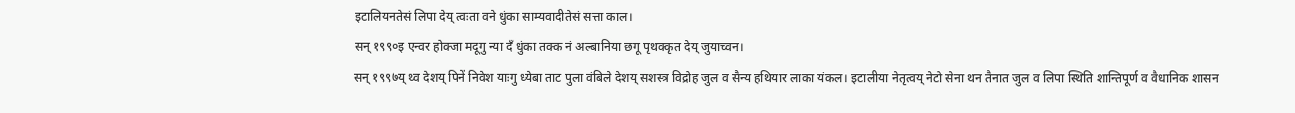इटालियनतेसं लिपा देय् त्वःता वने धुंका साम्यवादीतेसं सत्ता काल।
सन् १९९०इ एन्वर होक्जा मदूगु न्या दँ धुंका तक्क नं अल्बानिया छगू पृथक्कृत देय् जुयाच्वन।
सन् १९९७य् थ्व देशय् पिनें निवेश याःगु ध्येबा ताट पुला वंबिले देशय् सशस्त्र विद्रोह जुल व सैन्य हथियार लाका यंकल। इटालीया नेतृत्वय् नेटो सेना थन तैनात जुल व लिपा स्थिति शान्तिपूर्ण व वैधानिक शासन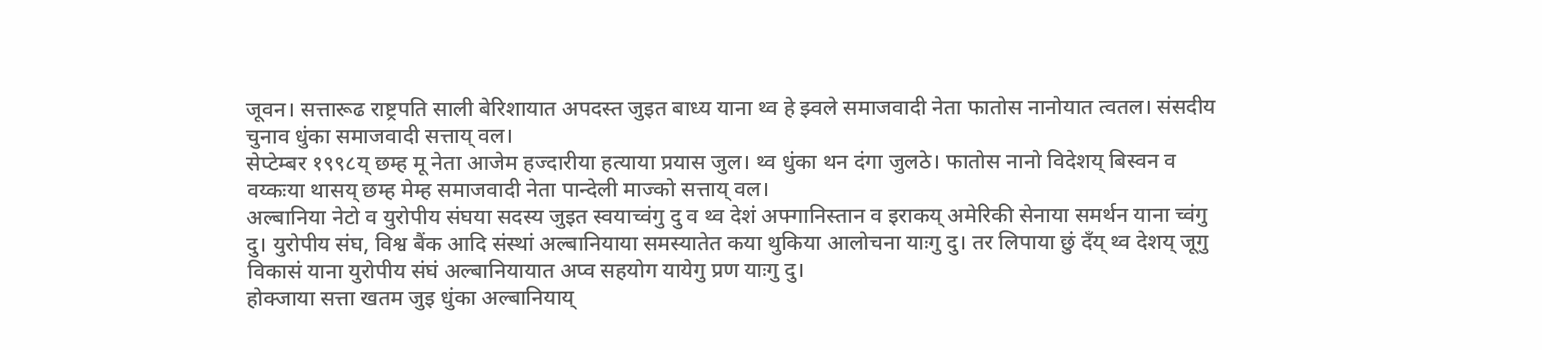जूवन। सत्तारूढ राष्ट्रपति साली बेरिशायात अपदस्त जुइत बाध्य याना थ्व हे झ्वले समाजवादी नेता फातोस नानोयात त्वतल। संसदीय चुनाव धुंका समाजवादी सत्ताय् वल।
सेप्टेम्बर १९९८य् छम्ह मू नेता आजेम हज्दारीया हत्याया प्रयास जुल। थ्व धुंका थन दंगा जुलठे। फातोस नानो विदेशय् बिस्वन व वय्कःया थासय् छम्ह मेम्ह समाजवादी नेता पान्देली माज्को सत्ताय् वल।
अल्बानिया नेटो व युरोपीय संघया सदस्य जुइत स्वयाच्वंगु दु व थ्व देशं अफ्गानिस्तान व इराकय् अमेरिकी सेनाया समर्थन याना च्वंगु दु। युरोपीय संघ, विश्व बैंक आदि संस्थां अल्बानियाया समस्यातेत कया थुकिया आलोचना याःगु दु। तर लिपाया छुं दँय् थ्व देशय् जूगु विकासं याना युरोपीय संघं अल्बानियायात अप्व सहयोग यायेगु प्रण याःगु दु।
होक्जाया सत्ता खतम जुइ धुंका अल्बानियाय्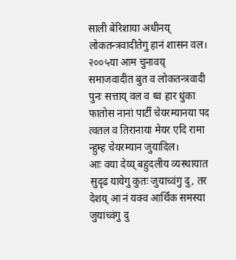साली बेरिशाया अधीनय् लोकतन्त्रवादीतेगु हानं शासन वल। २००५या आम चुनावय् समाजवादीत बुत व लोकतन्त्रवादी पुनः सत्ताय् वल व थ्व हार धुंका फातोस नानां पार्टी चेयरम्यानया पद त्वतल व तिरानाया मेयर एदि रामा न्हुम्ह चेयरम्यान जुयादिल।
आः वया देय्य् बहुदलीय व्यस्थायात सुदृढ यायेगु कुतः जुयाच्वंगु दु, तर देशय् आ नं यक्व आर्थिक समस्या जुयाच्वंगु दु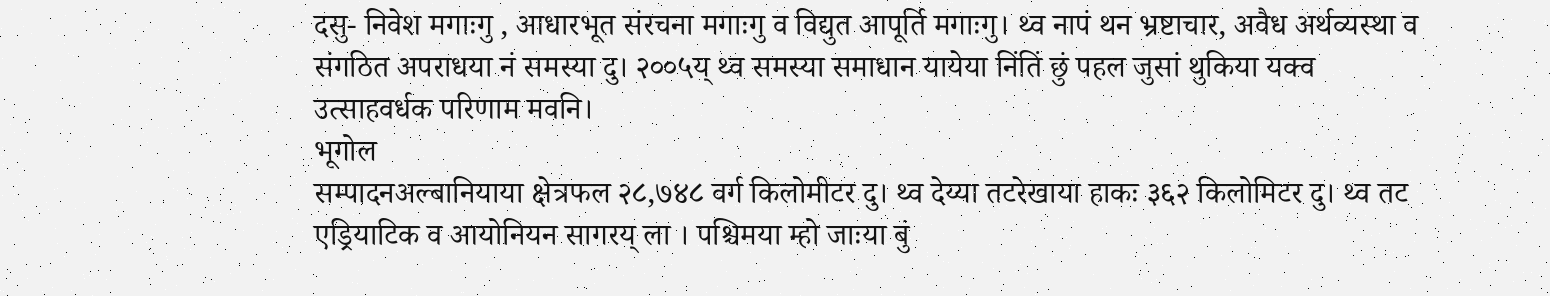दसु- निवेश मगाःगु , आधारभूत संरचना मगाःगु व विद्युत आपूर्ति मगाःगु। थ्व नापं थन भ्रष्टाचार, अवैध अर्थव्यस्था व संगठित अपराधया नं समस्या दु। २००५य् थ्व समस्या समाधान यायेया निंतिं छुं पहल जुसां थुकिया यक्व उत्साहवर्धक परिणाम मवनि।
भूगोल
सम्पादनअल्बानियाया क्षेत्रफल २८,७४८ वर्ग किलोमीटर दु। थ्व देय्या तटरेखाया हाकः ३६२ किलोमिटर दु। थ्व तट एड्रियाटिक व आयोनियन सागरय् ला । पश्चिमया म्हो जाःया बुं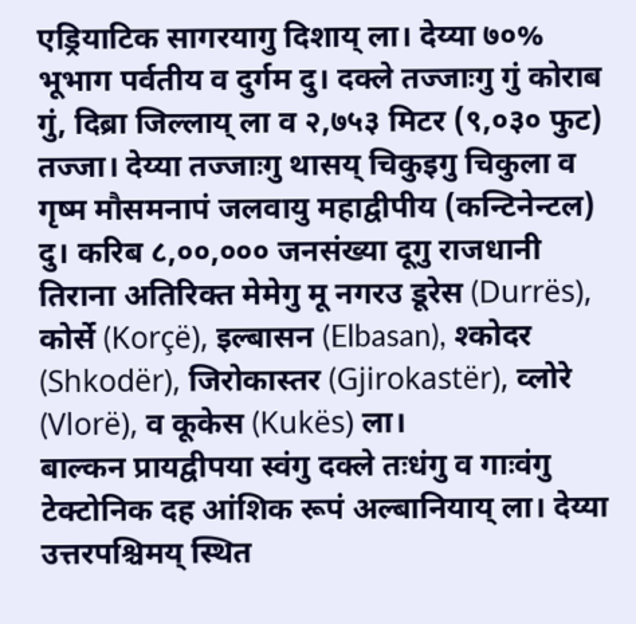एड्रियाटिक सागरयागु दिशाय् ला। देय्या ७०% भूभाग पर्वतीय व दुर्गम दु। दक्ले तज्जाःगु गुं कोराब गुं, दिब्रा जिल्लाय् ला व २,७५३ मिटर (९,०३० फुट) तज्जा। देय्या तज्जाःगु थासय् चिकुइगु चिकुला व गृष्म मौसमनापं जलवायु महाद्वीपीय (कन्टिनेन्टल) दु। करिब ८,००,००० जनसंख्या दूगु राजधानी तिराना अतिरिक्त मेमेगु मू नगरउ डूरेस (Durrës), कोर्से (Korçë), इल्बासन (Elbasan), श्कोदर (Shkodër), जिरोकास्तर (Gjirokastër), व्लोरे (Vlorë), व कूकेस (Kukës) ला।
बाल्कन प्रायद्वीपया स्वंगु दक्ले तःधंगु व गाःवंगु टेक्टोनिक दह आंशिक रूपं अल्बानियाय् ला। देय्या उत्तरपश्चिमय् स्थित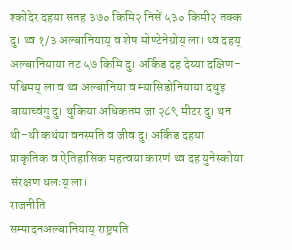श्कोदेर दहया सतह ३७० किमि२ निसें ५३० किमी२ तक्क दु। थ्व १/३ अल्बानियाय् व शेष मोण्टेनेग्रोय् ला। थ्व दहय् अल्बानियाया तट ५७ किमि दु। अर्किड दह देय्या दक्षिण-पश्चिमय् ला व थ्व अल्बानिया व म्यासिडोनियाया दथुइ बायाच्वंगु दु। थुकिया अधिकतम जा २८९ मीटर दु। थन थी-थी कथंया वनस्पति व जीव दु। अर्किड दहया प्राकृतिक व ऐतिहासिक महत्वया कारणं थ्व दह युनेस्कोया संरक्षण धलःय् ला।
राजनीति
सम्पादनअल्बानियाय् राष्ट्रपति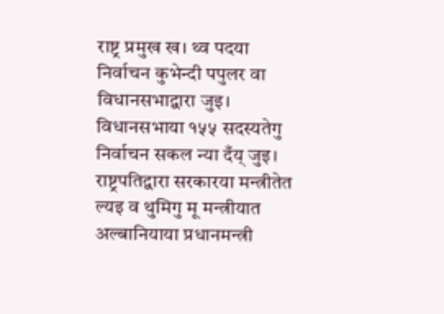राष्ट्र प्रमुख ख। थ्व पदया निर्वाचन कुभेन्दी पपुलर वा विधानसभाद्वारा जुइ। विधानसभाया १५५ सदस्यतेगु निर्वाचन सकल न्या दँय् जुइ। राष्ट्रपतिद्वारा सरकारया मन्त्रीतेत ल्यइ व थुमिगु मू मन्त्रीयात अल्बानियाया प्रधानमन्त्री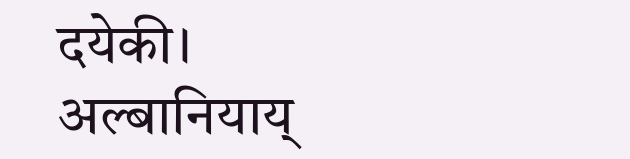दयेकी।
अल्बानियाय्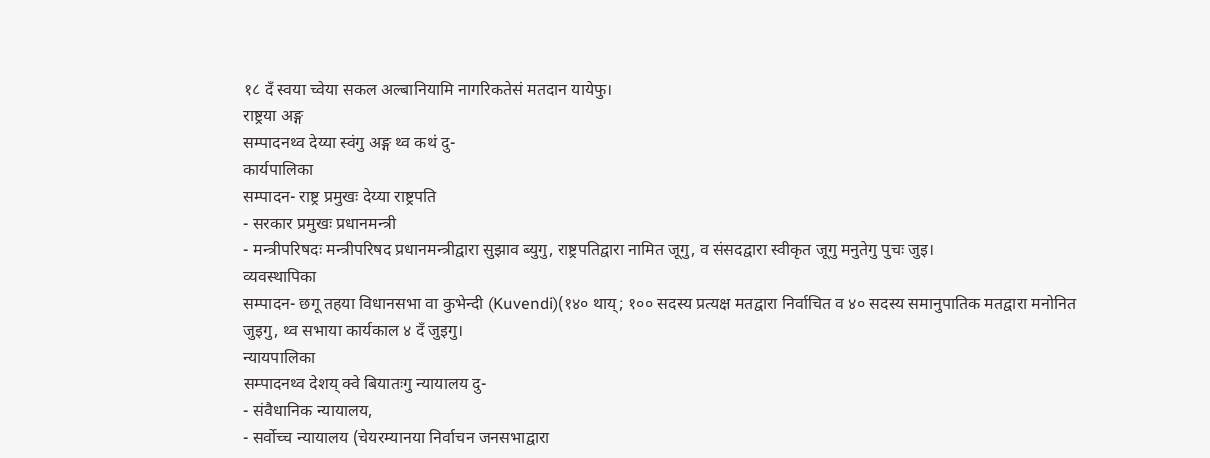१८ दँ स्वया च्वेया सकल अल्बानियामि नागरिकतेसं मतदान यायेफु।
राष्ट्रया अङ्ग
सम्पादनथ्व देय्या स्वंगु अङ्ग थ्व कथं दु-
कार्यपालिका
सम्पादन- राष्ट्र प्रमुखः देय्या राष्ट्रपति
- सरकार प्रमुखः प्रधानमन्त्री
- मन्त्रीपरिषदः मन्त्रीपरिषद प्रधानमन्त्रीद्वारा सुझाव ब्युगु, राष्ट्रपतिद्वारा नामित जूगु, व संसदद्वारा स्वीकृत जूगु मनुतेगु पुचः जुइ।
व्यवस्थापिका
सम्पादन- छगू तहया विधानसभा वा कुभेन्दी (Kuvendi)(१४० थाय्; १०० सदस्य प्रत्यक्ष मतद्वारा निर्वाचित व ४० सदस्य समानुपातिक मतद्वारा मनोनित जुइगु, थ्व सभाया कार्यकाल ४ दँ जुइगु।
न्यायपालिका
सम्पादनथ्व देशय् क्वे बियातःगु न्यायालय दु-
- संवैधानिक न्यायालय,
- सर्वोच्च न्यायालय (चेयरम्यानया निर्वाचन जनसभाद्वारा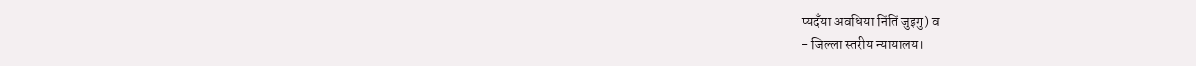प्यदँया अवधिया निंतिं जुइगु) व
- जिल्ला स्तरीय न्यायालय।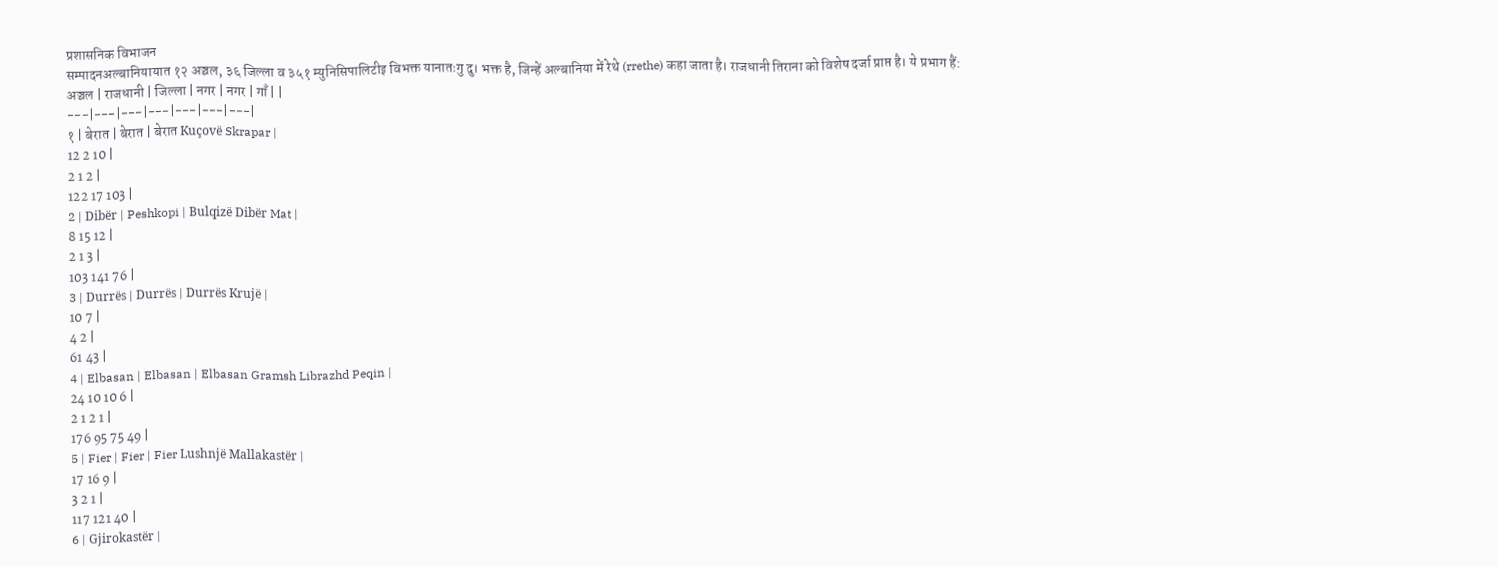प्रशासनिक विभाजन
सम्पादनअल्बानियायात १२ अञ्चल, ३६ जिल्ला व ३५१ म्युनिसिपालिटीइ विभक्त यानातःगु दु। भक्त है, जिन्हें अल्बानिया में रेथे (rrethe) कहा जाता है। राजधानी तिराना को विशेष दर्जा प्राप्त है। ये प्रभाग हैं:
अञ्चल | राजधानी | जिल्ला | नगर | नगर | गाँ | |
---|---|---|---|---|---|---|
१ | बेरात | बेरात | बेरात Kuçovë Skrapar |
12 2 10 |
2 1 2 |
122 17 103 |
2 | Dibër | Peshkopi | Bulqizë Dibër Mat |
8 15 12 |
2 1 3 |
103 141 76 |
3 | Durrës | Durrës | Durrës Krujë |
10 7 |
4 2 |
61 43 |
4 | Elbasan | Elbasan | Elbasan Gramsh Librazhd Peqin |
24 10 10 6 |
2 1 2 1 |
176 95 75 49 |
5 | Fier | Fier | Fier Lushnjë Mallakastër |
17 16 9 |
3 2 1 |
117 121 40 |
6 | Gjirokastër |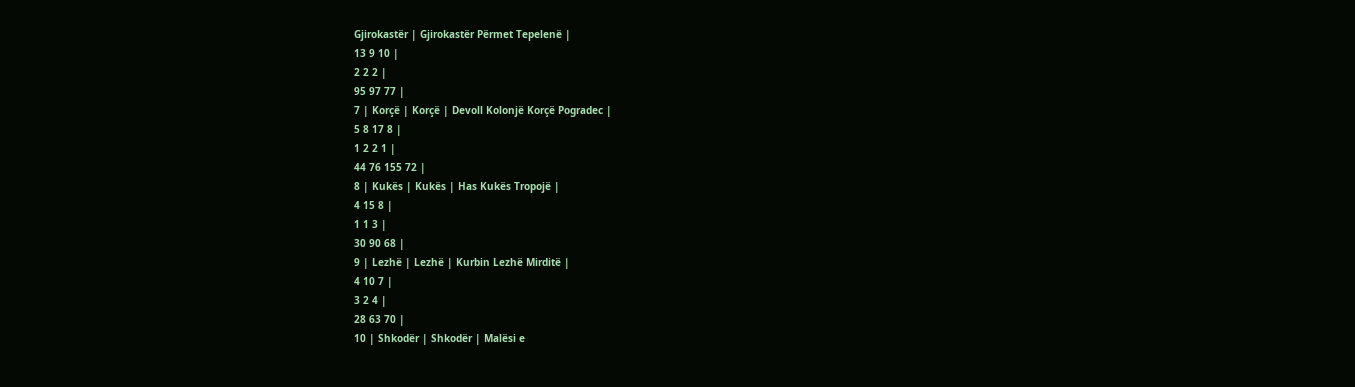Gjirokastër | Gjirokastër Përmet Tepelenë |
13 9 10 |
2 2 2 |
95 97 77 |
7 | Korçë | Korçë | Devoll Kolonjë Korçë Pogradec |
5 8 17 8 |
1 2 2 1 |
44 76 155 72 |
8 | Kukës | Kukës | Has Kukës Tropojë |
4 15 8 |
1 1 3 |
30 90 68 |
9 | Lezhë | Lezhë | Kurbin Lezhë Mirditë |
4 10 7 |
3 2 4 |
28 63 70 |
10 | Shkodër | Shkodër | Malësi e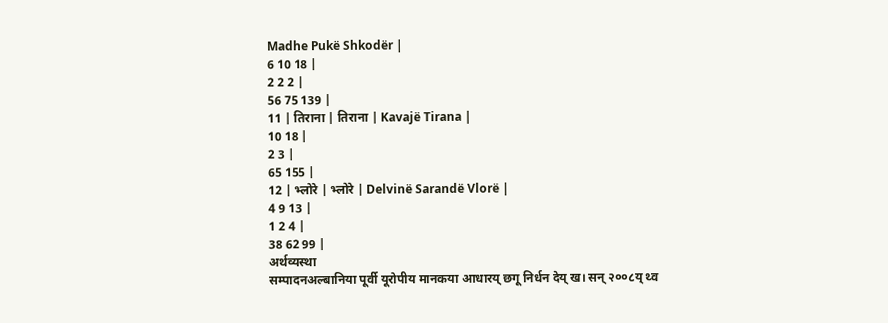Madhe Pukë Shkodër |
6 10 18 |
2 2 2 |
56 75 139 |
11 | तिराना | तिराना | Kavajë Tirana |
10 18 |
2 3 |
65 155 |
12 | भ्लोरे | भ्लोरे | Delvinë Sarandë Vlorë |
4 9 13 |
1 2 4 |
38 62 99 |
अर्थव्यस्था
सम्पादनअल्बानिया पूर्वी यूरोपीय मानकया आधारय् छगू निर्धन देय् ख। सन् २००८य् थ्व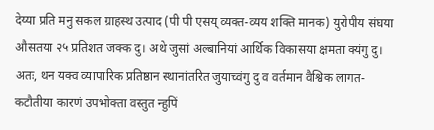देय्या प्रति मनु सकल ग्राहस्थ उत्पाद (पी पी एसय् व्यक्त-व्यय शक्ति मानक) युरोपीय संघया औसतया २५ प्रतिशत जक्क दु। अथे जुसां अल्बानियां आर्थिक विकासया क्षमता क्यंगु दु। अतः, थन यक्व व्यापारिक प्रतिष्ठान स्थानांतरित जुयाच्वंगु दु व वर्तमान वैश्विक लागत-कटौतीया कारणं उपभोक्ता वस्तुत न्हुपिं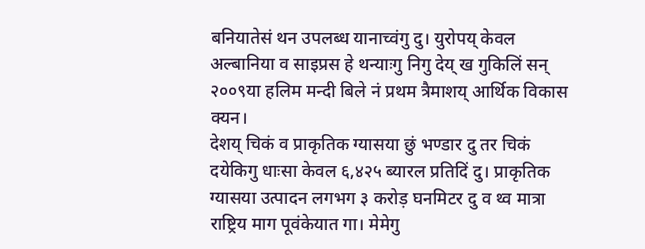बनियातेसं थन उपलब्ध यानाच्वंगु दु। युरोपय् केवल अल्बानिया व साइप्रस हे थन्याःगु निगु देय् ख गुकिलिं सन् २००९या हलिम मन्दी बिले नं प्रथम त्रैमाशय् आर्थिक विकास क्यन।
देशय् चिकं व प्राकृतिक ग्यासया छुं भण्डार दु तर चिकं दयेकिगु धाःसा केवल ६,४२५ ब्यारल प्रतिदिं दु। प्राकृतिक ग्यासया उत्पादन लगभग ३ करोड़ घनमिटर दु व थ्व मात्रा राष्ट्रिय माग पूवंकेयात गा। मेमेगु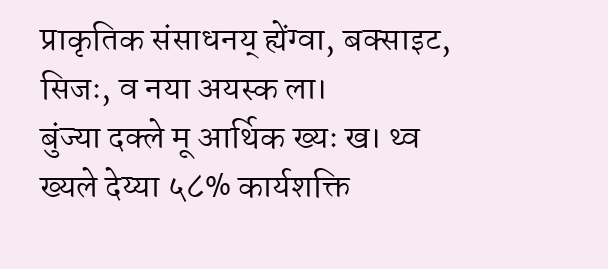प्राकृतिक संसाधनय् ह्येंग्वा, बक्साइट, सिजः, व नया अयस्क ला।
बुंज्या दक्ले मू आर्थिक ख्यः ख। थ्व ख्यले देय्या ५८% कार्यशक्ति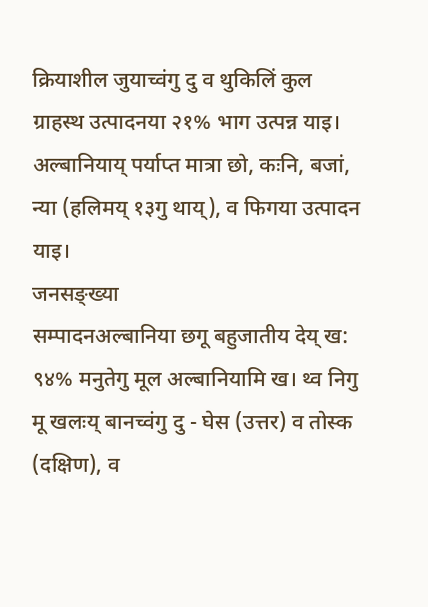क्रियाशील जुयाच्वंगु दु व थुकिलिं कुल ग्राहस्थ उत्पादनया २१% भाग उत्पन्न याइ। अल्बानियाय् पर्याप्त मात्रा छो, कःनि, बजां, न्या (हलिमय् १३गु थाय्), व फिगया उत्पादन याइ।
जनसङ्ख्या
सम्पादनअल्बानिया छगू बहुजातीय देय् ख: ९४% मनुतेगु मूल अल्बानियामि ख। थ्व निगु मू खलःय् बानच्वंगु दु - घेस (उत्तर) व तोस्क (दक्षिण), व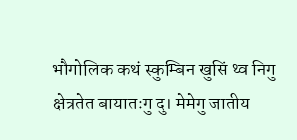भौगोलिक कथं स्कुम्बिन खुसिं थ्व निगु क्षेत्रतेत बायातःगु दु। मेमेगु जातीय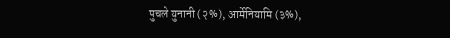पुचले युनानी (२%), आर्मेनियामि (३%),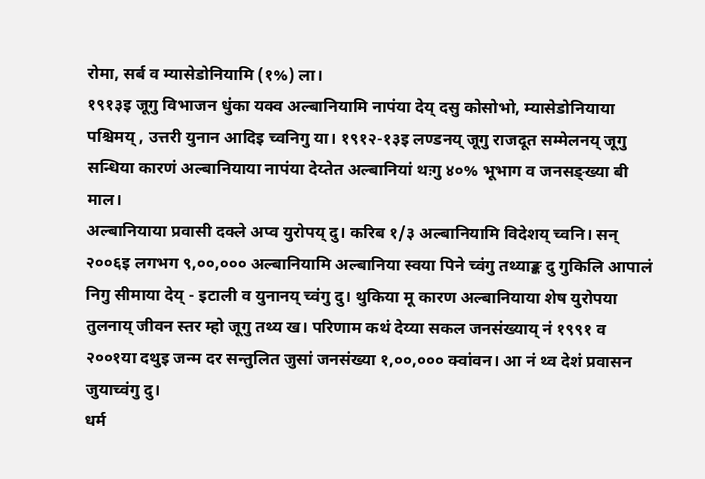रोमा, सर्ब व म्यासेडोनियामि (१%) ला।
१९१३इ जूगु विभाजन धुंका यक्व अल्बानियामि नापंया देय् दसु कोसोभो, म्यासेडोनियाया पश्चिमय् , उत्तरी युनान आदिइ च्वनिगु या। १९१२-१३इ लण्डनय् जूगु राजदूत सम्मेलनय् जूगु सन्धिया कारणं अल्बानियाया नापंया देय्तेत अल्बानियां थःगु ४०% भूभाग व जनसङ्ख्या बी माल।
अल्बानियाया प्रवासी दक्ले अप्व युरोपय् दु। करिब १/३ अल्बानियामि विदेशय् च्वनि। सन् २००६इ लगभग ९,००,००० अल्बानियामि अल्बानिया स्वया पिने च्वंगु तथ्याङ्क दु गुकिलि आपालं निगु सीमाया देय् - इटाली व युनानय् च्वंगु दु। थुकिया मू कारण अल्बानियाया शेष युरोपया तुलनाय् जीवन स्तर म्हो जूगु तथ्य ख। परिणाम कथं देय्या सकल जनसंख्याय् नं १९९१ व २००१या दथुइ जन्म दर सन्तुलित जुसां जनसंख्या १,००,००० क्वांवन। आ नं थ्व देशं प्रवासन जुयाच्वंगु दु।
धर्म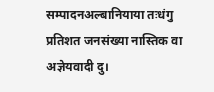सम्पादनअल्बानियाया तःधंगु प्रतिशत जनसंख्या नास्तिक वा अज्ञेयवादी दु।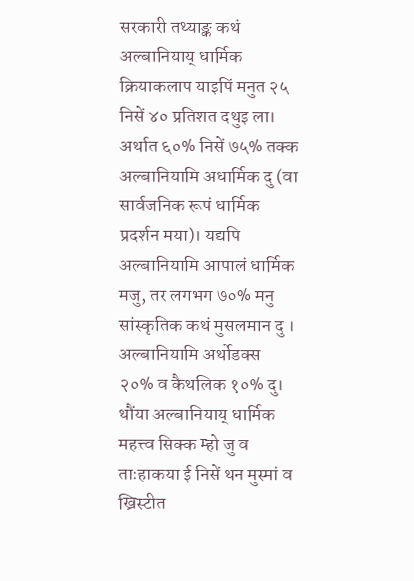सरकारी तथ्याङ्क कथं अल्बानियाय् धार्मिक क्रियाकलाप याइपिं मनुत २५ निसें ४० प्रतिशत दथुइ ला। अर्थात ६०% निसें ७५% तक्क अल्बानियामि अधार्मिक दु (वा सार्वजनिक रूपं धार्मिक प्रदर्शन मया)। यद्यपि अल्बानियामि आपालं धार्मिक मजु, तर लगभग ७०% मनु सांस्कृतिक कथं मुसलमान दु । अल्बानियामि अर्थोडक्स २०% व कैथलिक १०% दु।
थौंया अल्बानियाय् धार्मिक महत्त्व सिक्क म्हो जु व ताःहाकया ई निसें थन मुस्मां व ख्रिस्टीत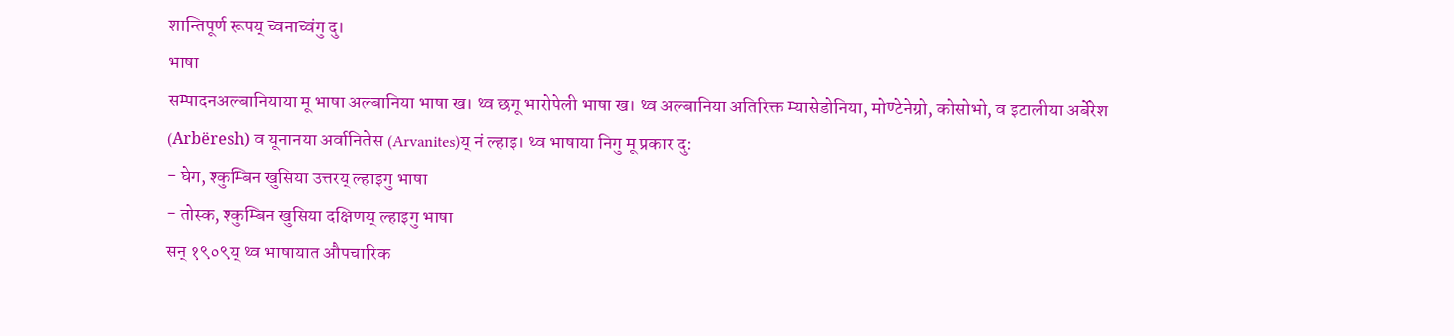शान्तिपूर्ण रूपय् च्वनाच्वंगु दु।
भाषा
सम्पादनअल्बानियाया मू भाषा अल्बानिया भाषा ख। थ्व छगू भारोपेली भाषा ख। थ्व अल्बानिया अतिरिक्त म्यासेडोनिया, मोण्टेनेग्रो, कोसोभो, व इटालीया अर्बेरेश (Arbëresh) व यूनानया अर्वानितेस (Arvanites)य् नं ल्हाइ। थ्व भाषाया निगु मू प्रकार दु:
- घेग, श्कुम्बिन खुसिया उत्तरय् ल्हाइगु भाषा
- तोस्क, श्कुम्बिन खुसिया दक्षिणय् ल्हाइगु भाषा
सन् १९०९य् थ्व भाषायात औपचारिक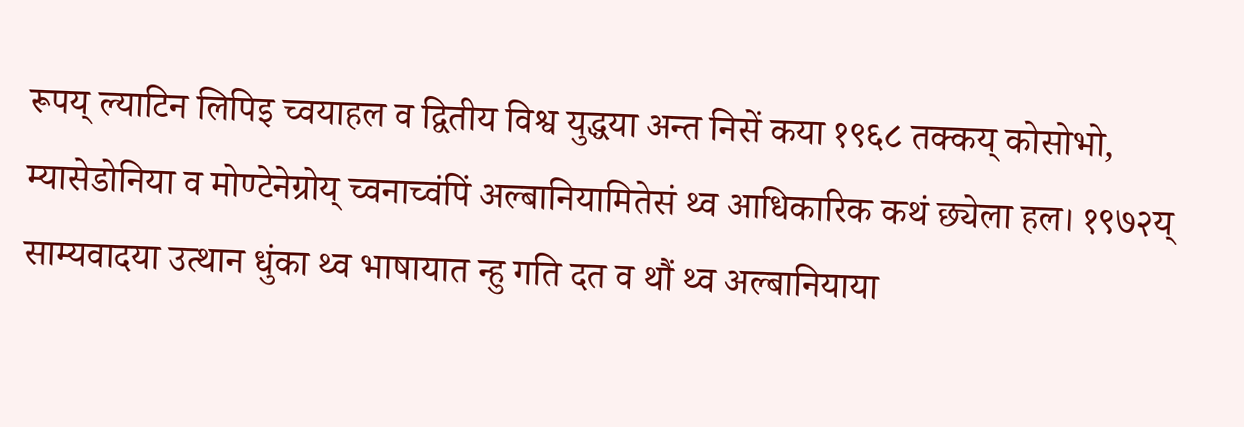रूपय् ल्याटिन लिपिइ च्वयाहल व द्वितीय विश्व युद्धया अन्त निसें कया १९६८ तक्कय् कोसोभो, म्यासेडोनिया व मोण्टेनेग्रोय् च्वनाच्वंपिं अल्बानियामितेसं थ्व आधिकारिक कथं छ्येला हल। १९७२य् साम्यवादया उत्थान धुंका थ्व भाषायात न्हु गति दत व थौं थ्व अल्बानियाया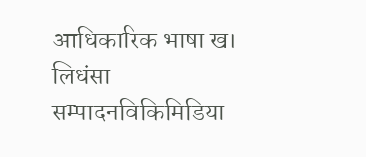आधिकारिक भाषा ख।
लिधंसा
सम्पादनविकिमिडिया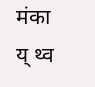मंका य् थ्व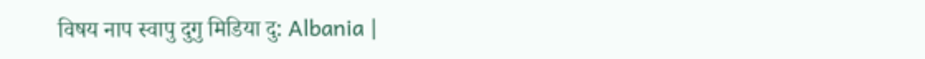विषय नाप स्वापु दुगु मिडिया दु: Albania |